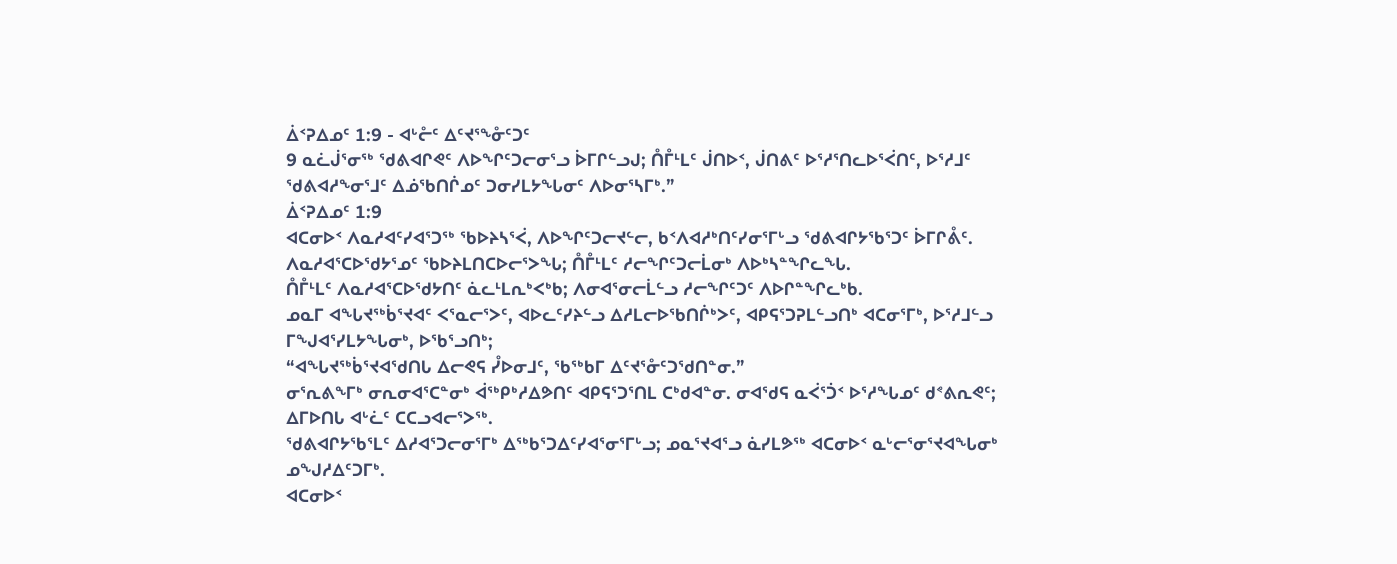ᐄᑉᕈᐃᓄᑦ 1:9 - ᐊᒡᓔᑦ ᐃᑦᔪᕐᖕᓁᑦᑐᑦ
9 ᓇᓛᒎᕐᓂᖅ ᖁᕕᐊᒋᕙᑦ ᐱᐅᖏᑦᑐᓕᓂᕐᓗ ᐆᒥᒋᓪᓗᒍ; ᑍᒤᒻᒪᑦ ᒎᑎᐅᑉ, ᒎᑎᕕᑦ ᐅᕐᓱᕐᑎᓚᐅᕐᐹᑎᑦ, ᐅᕐᓱᒧᑦ ᖁᕕᐊᓱᖕᓂᕐᒧᑦ ᐃᓅᖃᑎᒌᓄᑦ ᑐᓂᓯᒪᔭᖓᓂᑦ ᐱᐅᓂᕐᓴᒥᒃ.”
ᐄᑉᕈᐃᓄᑦ 1:9
ᐊᑕᓂᐅᑉ ᐱᓇᓱᐊᑦᓯᐊᕐᑐᖅ ᖃᐅᔨᓴᕐᐹ, ᐱᐅᖏᑦᑐᓕᔪᓪᓕ, ᑲᑉᐱᐊᓱᒃᑎᑦᓯᓂᕐᒥᒡᓗ ᖁᕕᐊᒋᔭᖃᕐᑐᑦ ᐆᒥᒋᕔᑦ.
ᐱᓇᓱᐊᕐᑕᐅᖁᔭᕐᓄᑦ ᖃᐅᔨᒪᑎᑕᐅᓕᕐᐳᖓ; ᑍᒤᒻᒪᑦ ᓱᓕᖏᑦᑐᓕᒫᓂᒃ ᐱᐅᒃᓴᓐᖏᓚᖓ.
ᑍᒤᒻᒪᑦ ᐱᓇᓱᐊᕐᑕᐅᖁᔭᑎᑦ ᓈᓚᒻᒪᕆᒃᐸᒃᑲ; ᐱᓂᐊᕐᓂᓕᒫᓪᓗ ᓱᓕᖏᑦᑐᑦ ᐱᐅᒋᓐᖏᓚᒃᑲ.
ᓄᓇᒥ ᐊᖓᔪᖅᑳᕐᔪᐊᑦ ᐸᕐᓇᓕᕐᐳᑦ, ᐊᐅᓚᑦᓯᔨᓪᓗ ᐃᓱᒪᓕᐅᖃᑎᒌᒃᐳᑦ, ᐊᑭᕋᕐᑐᕈᒪᓪᓗᑎᒃ ᐊᑕᓂᕐᒥᒃ, ᐅᕐᓱᒧᓪᓗ ᒥᖑᐊᕐᓯᒪᔭᖓᓂᒃ, ᐅᖃᕐᓗᑎᒃ;
“ᐊᖓᔪᖅᑳᕐᔪᐊᖁᑎᒐ ᐃᓕᕙᕋ ᓮᐅᓂᒧᑦ, ᖃᖅᑲᒥ ᐃᑦᔪᕐᓁᑦᑐᖁᑎᓐᓂ.”
ᓂᕐᕆᕕᖕᒥᒃ ᓂᕆᓂᐊᕐᑕᓐᓂᒃ ᐋᖅᑭᒃᓱᐃᕗᑎᑦ ᐊᑭᕋᕐᑐᕐᑎᒪ ᑕᒃᑯᐊᓐᓂ. ᓂᐊᖁᕋ ᓇᐹᕐᑑᑉ ᐅᕐᓱᖓᓄᑦ ᑯᕝᕕᕆᕙᑦ; ᐃᒥᐅᑎᒐ ᐊᒡᓛᑦ ᑕᑕᓗᐊᓕᕐᐳᖅ.
ᖁᕕᐊᒋᔭᖃᕐᒪᑦ ᐃᓱᐊᕐᑐᓕᓂᕐᒥᒃ ᐃᖅᑲᕐᑐᐃᑦᓯᐊᕐᓂᕐᒥᒡᓗ; ᓄᓇᕐᔪᐊᕐᓗ ᓈᓯᒪᕗᖅ ᐊᑕᓂᐅᑉ ᓇᒡᓕᕐᓂᕐᔪᐊᖓᓂᒃ ᓄᖑᓱᐃᑦᑐᒥᒃ.
ᐊᑕᓂᐅᑉ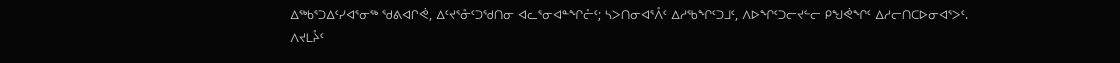ᐃᖅᑲᕐᑐᐃᑦᓯᐊᕐᓂᖅ ᖁᕕᐊᒋᕚ, ᐃᑦᔪᕐᓁᑦᑐᖁᑎᓂ ᐊᓚᕐᓂᐊᓐᖏᓔᑦ; ᓴᐳᑎᓂᐊᕐᐰᑦ ᐃᓱᖃᖏᑦᑐᒧᑦ, ᐱᐅᖏᑦᑐᓕᔪᓪᓕ ᑭᖑᕚᖏᑦ ᐃᓱᓕᑎᑕᐅᓂᐊᕐᐳᑦ.
ᐱᔪᒪᔧᑦ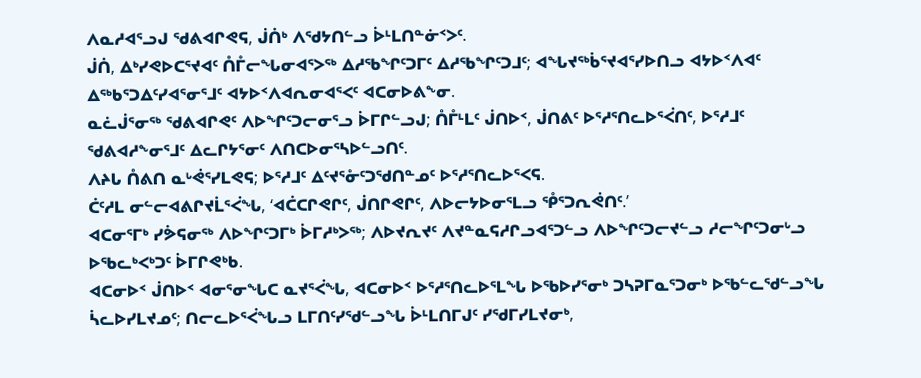ᐱᓇᓱᐊᕐᓗᒍ ᖁᕕᐊᒋᕙᕋ, ᒎᑏᒃ ᐱᖁᔭᑎᓪᓗ ᐆᒻᒪᑎᓐᓃᑉᐳᑦ.
ᒎᑏ, ᐃᒃᓯᕙᐅᑕᕐᔪᐊᑦ ᑍᒤᓕᖓᓂᐊᕐᐳᖅ ᐃᓱᖃᖏᑦᑐᒥᑦ ᐃᓱᖃᖏᑦᑐᒧᑦ; ᐊᖓᔪᖅᑳᕐᔪᐊᕐᓯᐅᑎᓗ ᐊᔭᐅᑉᐱᐊᑦ ᐃᖅᑲᕐᑐᐃᑦᓯᐊᕐᓂᕐᒧᑦ ᐊᔭᐅᑉᐱᐊᕆᓂᐊᕐᐸᑦ ᐊᑕᓂᐅᕕᖕᓂ.
ᓇᓛᒎᕐᓂᖅ ᖁᕕᐊᒋᕙᑦ ᐱᐅᖏᑦᑐᓕᓂᕐᓗ ᐆᒥᒋᓪᓗᒍ; ᑍᒤᒻᒪᑦ ᒎᑎᐅᑉ, ᒎᑎᕕᑦ ᐅᕐᓱᕐᑎᓚᐅᕐᐹᑎᑦ, ᐅᕐᓱᒧᑦ ᖁᕕᐊᓱᖕᓂᕐᒧᑦ ᐃᓚᒋᔭᕐᓂᑦ ᐱᑎᑕᐅᓂᕐᓴᐅᓪᓗᑎᑦ.
ᐱᔨᒐ ᑍᕕᑎ ᓇᒡᕚᕐᓯᒪᕙᕋ; ᐅᕐᓱᒧᑦ ᐃᑦᔪᕐᓁᑦᑐᖁᑎᓐᓄᑦ ᐅᕐᓱᕐᑎᓚᐅᕐᐸᕋ.
ᑖᑦᓱᒪ ᓂᓪᓕᐊᕕᒋᔪᒫᕐᐹᖓ, ‘ᐊᑖᑕᒋᕙᒋᑦ, ᒎᑎᒋᕙᒋᑦ, ᐱᐅᓕᔭᐅᓂᕐᒪᓗ ᕾᕐᑐᕆᕚᑎᑦ.’
ᐊᑕᓂᕐᒥᒃ ᓯᕘᕋᓂᖅ ᐱᐅᖏᑦᑐᒥᒃ ᐆᒥᓱᒃᐳᖅ; ᐱᐅᔪᕆᔪᑦ ᐱᔪᓐᓇᕋᓱᒋᓗᐊᕐᑐᓪᓗ ᐱᐅᖏᑦᑐᓕᔪᓪᓗ ᓱᓕᖏᑦᑐᓂᒡᓗ ᐅᖃᓚᒃᐸᒃᑐᑦ ᐆᒥᒋᕙᒃᑲ.
ᐊᑕᓂᐅᑉ ᒎᑎᐅᑉ ᐊᓂᕐᓂᖓᑕ ᓇᔪᕐᐹᖓ, ᐊᑕᓂᐅᑉ ᐅᕐᓱᕐᑎᓚᐅᕐᒪᖓ ᐅᖃᐅᓯᕐᓂᒃ ᑐᓴᕈᒥᓇᕐᑐᓂᒃ ᐅᖃᓪᓚᖁᓪᓗᖓ ᓵᓚᐅᓯᒪᔪᓄᑦ; ᑎᓕᓚᐅᕐᐹᖓᓗ ᒪᒥᑎᑦᓯᖁᓪᓗᖓ ᐆᒻᒪᑎᒥᒍᑦ ᓯᖁᒥᓯᒪᔪᓂᒃ,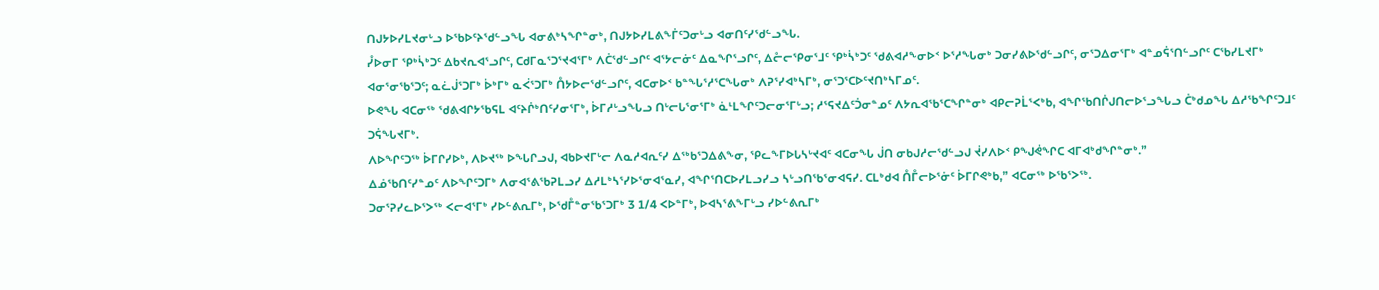ᑎᒍᔭᐅᓯᒪᔪᓂᒡᓗ ᐅᖃᐅᑦᔨᖁᓪᓗᖓ ᐊᓂᕕᒃᓴᖏᓐᓂᒃ, ᑎᒍᔭᐅᓯᒪᕕᖕᒦᑦᑐᓂᒡᓗ ᐊᓂᑎᑦᓯᖁᓪᓗᖓ.
ᓮᐅᓂᒥ ᕿᒃᓵᒃᑐᑦ ᐃᑲᔪᕆᐊᕐᓗᒋᑦ, ᑕᑯᒥᓇᕐᑐᕐᔪᐊᕐᒥᒃ ᐱᑖᖁᓪᓗᒋᑦ ᐊᕐᔭᓕᓃᑦ ᐃᓇᖏᕐᓗᒋᑦ, ᐃᓔᓕᕿᓂᕐᒧᑦ ᕿᒃᓵᒃᑐᑦ ᖁᕕᐊᓱᖕᓂᐅᑉ ᐅᕐᓱᖓᓂᒃ ᑐᓂᓯᕕᐅᖁᓪᓗᒋᑦ, ᓂᕐᑐᐃᓂᕐᒥᒃ ᐊᓐᓄᕌᕐᑎᓪᓗᒋᑦ ᑕᖃᓯᒪᔪᒥᒃ ᐊᓂᕐᓂᖃᕐᑐᑦ; ᓇᓛᒎᕐᑐᒥᒃ ᐆᒃᒥᒃ ᓇᐹᕐᑐᒥᒃ ᑍᔭᐅᓕᖁᓪᓗᒋᑦ, ᐊᑕᓂᐅᑉ ᑲᓐᖓᕐᓱᕐᑕᖓᓂᒃ ᐱᕈᕐᓯᐊᒃᓴᒥᒃ, ᓂᕐᑐᕐᑕᐅᑦᔪᑎᒃᓴᒥᓄᑦ.
ᐅᕙᖓ ᐊᑕᓂᖅ ᖁᕕᐊᒋᔭᖃᕋᒪ ᐊᑦᔨᒌᒃᑎᑦᓯᓂᕐᒥᒃ, ᐆᒥᓱᒡᓗᖓᓗ ᑎᒡᓕᒐᕐᓂᕐᒥᒃ ᓈᒻᒪᖏᑦᑐᓕᓂᕐᒥᒡᓗ; ᓱᕐᕋᔪᐃᑦᑑᓂᓐᓄᑦ ᐱᔭᕆᐊᖃᕐᑕᖏᓐᓂᒃ ᐊᑭᓕᕈᒫᕐᐸᒃᑲ, ᐊᖏᖃᑎᒌᒍᑎᓕᐅᕐᓗᖓᓗ ᑖᒃᑯᓄᖓ ᐃᓱᖃᖏᑦᑐᒧᑦ ᑐᕌᖓᔪᒥᒃ.
ᐱᐅᖏᑦᑐᖅ ᐆᒥᒋᓯᐅᒃ, ᐱᐅᔪᖅ ᐅᖓᒋᓗᒍ, ᐊᑲᐅᔪᒥᒡᓕ ᐱᓇᓱᐊᕆᑦᓯ ᐃᖅᑲᕐᑐᐃᕕᖕᓂ, ᕿᓚᖕᒥᐅᒐᓴᒡᔪᐊᑦ ᐊᑕᓂᖓ ᒎᑎ ᓂᑲᒍᓱᓕᖁᓪᓗᒍ ᔫᓯᐱᐅᑉ ᑭᖑᕚᖏᑕ ᐊᒥᐊᒃᑯᖏᓐᓂᒃ.”
ᐃᓅᖃᑎᑦᓯᓐᓄᑦ ᐱᐅᖏᑦᑐᒥᒃ ᐱᓂᐊᕐᕕᖃᕈᒪᓗᓯ ᐃᓱᒪᒃᓴᕐᓯᐅᕐᓂᐊᕐᓇᓯ, ᐊᖏᕐᑎᑕᐅᓯᒪᓗᓯᓗ ᓴᒡᓗᑎᖃᕐᓂᐊᕋᓯ. ᑕᒪᒃᑯᐊ ᑍᒤᓕᐅᕐᓃᑦ ᐆᒥᒋᕙᒃᑲ,” ᐊᑕᓂᖅ ᐅᖃᕐᐳᖅ.
ᑐᓂᕐᕈᓯᓚᐅᕐᐳᖅ ᐸᓕᐊᕐᒥᒃ ᓯᐅᓪᕕᕆᒥᒃ, ᐅᖁᒤᓐᓂᖃᕐᑐᒥᒃ 3 1/4 ᐸᐅᓐᒥᒃ, ᐅᐊᓴᕐᕕᖕᒥᒡᓗ ᓯᐅᓪᕕᕆᒥᒃ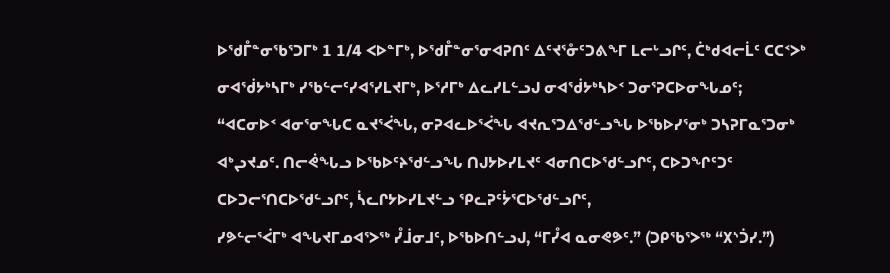ᐅᖁᒤᓐᓂᖃᕐᑐᒥᒃ 1 1/4 ᐸᐅᓐᒥᒃ, ᐅᖁᒤᓐᓂᕐᓂᐊᕈᑎᑦ ᐃᑦᔪᕐᓁᑦᑐᕕᖕᒥ ᒪᓕᒡᓗᒋᑦ, ᑖᒃᑯᐊᓕᒫᑦ ᑕᑕᑉᐳᒃ ᓂᐊᖂᔭᒃᓴᒥᒃ ᓯᖃᓪᓕᑦᓯᐊᕐᓯᒪᔪᒥᒃ, ᐅᕐᓱᒥᒃ ᐃᓚᓯᒪᓪᓗᒍ ᓂᐊᖂᔭᒃᓴᐅᑉ ᑐᓂᕐᕈᑕᐅᓂᖓᓄᑦ;
“ᐊᑕᓂᐅᑉ ᐊᓂᕐᓂᖓᑕ ᓇᔪᕐᐹᖓ, ᓂᕈᐊᓚᐅᕐᐹᖓ ᐊᔪᕆᕐᑐᐃᖁᓪᓗᖓ ᐅᖃᐅᓯᕐᓂᒃ ᑐᓴᕈᒥᓇᕐᑐᓂᒃ ᐊᒃᖢᔪᓄᑦ. ᑎᓕᕚᖓᓗ ᐅᖃᐅᑦᔨᖁᓪᓗᖓ ᑎᒍᔭᐅᓯᒪᔪᑦ ᐊᓂᑎᑕᐅᖁᓪᓗᒋᑦ, ᑕᐅᑐᖏᑦᑐᑦ ᑕᐅᑐᓕᕐᑎᑕᐅᖁᓪᓗᒋᑦ, ᓵᓚᒋᔭᐅᓯᒪᔪᓪᓗ ᕿᓚᕈᑦᔮᕐᑕᐅᖁᓪᓗᒋᑦ,
ᓯᕗᓪᓕᕐᐹᒥᒃ ᐊᖓᔪᒥᓄᐊᕐᐳᖅ ᓮᒨᓂᒧᑦ, ᐅᖃᐅᑎᓪᓗᒍ, “ᒥᓮᐊ ᓇᓂᕙᕗᑦ.” (ᑐᑭᖃᕐᐳᖅ “᙭ᔅᑑᓯ.”)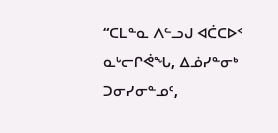“ᑕᒪᓐᓇ ᐱᓪᓗᒍ ᐊᑖᑕᐅᑉ ᓇᒡᓕᒋᕚᖓ, ᐃᓅᓯᓐᓂᒃ ᑐᓂᓯᓂᓐᓄᑦ,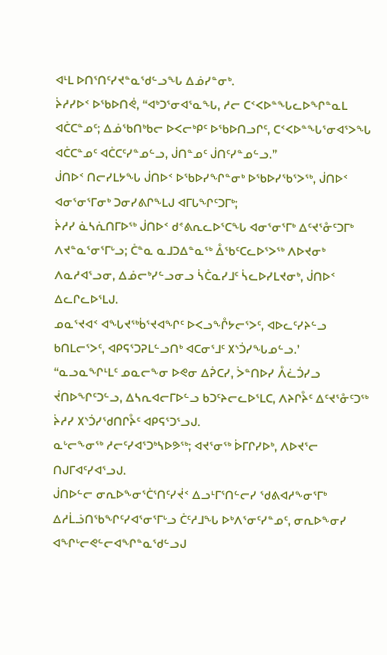ᐊᒻᒪ ᐅᑎᕐᑎᑦᓯᔪᓐᓇᖁᓪᓗᖓ ᐃᓅᓯᓐᓂᒃ.
ᔩᓱᓯᐅᑉ ᐅᖃᐅᑎᕚ, “ᐊᒃᑐᕐᓂᐊᕐᓇᖓ, ᓱᓕ ᑕᑉᐸᐅᓐᖓᓚᐅᖏᓐᓇᒪ ᐊᑖᑕᓐᓄᑦ; ᐃᓅᖃᑎᒃᑲᓕ ᐅᐸᓕᒃᑭᑦ ᐅᖃᐅᑎᓗᒋᑦ, ᑕᑉᐸᐅᓐᖓᕐᓂᐊᕐᐳᖓ ᐊᑖᑕᓐᓄᑦ ᐊᑖᑕᑦᓯᓐᓄᓪᓗ, ᒎᑎᓐᓄᑦ ᒎᑎᑦᓯᓐᓄᓪᓗ.”
ᒎᑎᐅᑉ ᑎᓕᓯᒪᔭᖓ ᒎᑎᐅᑉ ᐅᖃᐅᓯᖏᓐᓂᒃ ᐅᖃᐅᓯᖃᕐᐳᖅ, ᒎᑎᐅᑉ ᐊᓂᕐᓂᕐᒥᓂᒃ ᑐᓂᓯᕕᒋᖕᒪᒍ ᐊᒥᒐᖏᑦᑐᒥᒃ;
ᔩᓱᓯ ᓈᓴᕇᑎᒥᐅᖅ ᒎᑎᐅᑉ ᑯᕝᕕᕆᓚᐅᕐᑕᖓ ᐊᓂᕐᓂᕐᒥᒃ ᐃᑦᔪᕐᓁᑦᑐᒥᒃ ᐱᔪᓐᓇᕐᓂᕐᒥᒡᓗ; ᑖᓐᓇ ᓇᒧᑐᐃᓐᓇᖅ ᐂᖃᑦᑕᓚᐅᕐᐳᖅ ᐱᐅᔪᓂᒃ ᐱᓇᓱᐊᕐᓗᓂ, ᐃᓅᓕᒃᓯᓪᓗᓂᓗ ᓵᑖᓇᓯᒧᑦ ᓵᓚᐅᓯᒪᔪᓂᒃ, ᒎᑎᐅᑉ ᐃᓚᒋᓚᐅᕐᒪᒍ.
ᓄᓇᕐᔪᐊᑉ ᐊᖓᔪᖅᑳᕐᔪᐊᖏᑦ ᐅᐸᓗᖕᒊᔭᓕᕐᐳᑦ, ᐊᐅᓚᑦᓯᔨᓪᓗ ᑲᑎᒪᓕᕐᐳᑦ, ᐊᑭᕋᕐᑐᕈᒪᓪᓗᑎᒃ ᐊᑕᓂᕐᒧᑦ ᙭ᔅᑑᓯᖓᓄᓪᓗ.’
“ᓇᓗᓇᖏᒻᒪᑦ ᓄᓇᓕᖕᓂ ᐅᕙᓂ ᐃᕉᑕᓯ, ᐴᓐᑎᐅᓯ ᐰᓛᑑᓯᓗ ᔫᑎᐅᖏᑦᑐᓪᓗ, ᐃᓴᕆᐊᓕᒥᐅᓪᓗ ᑲᑐᑦᔨᓕᓚᐅᕐᒪᑕ, ᐱᔨᒋᔧᑦ ᐃᑦᔪᕐᓁᑦᑐᖅ ᔩᓱᓯ ᙭ᔅᑑᓯᖁᑎᒋᔧᑦ ᐊᑭᕋᕐᑐᕐᓗᒍ.
ᓇᒡᓕᖕᓂᖅ ᓱᓕᑦᓯᐊᕐᑐᒃᓴᐅᕗᖅ; ᐊᔪᕐᓂᖅ ᐆᒥᒋᓯᐅᒃ, ᐱᐅᔪᕐᓕ ᑎᒍᒥᐊᑦᓯᐊᕐᓗᒍ.
ᒎᑎᐅᓪᓕ ᓂᕆᐅᖕᓂᕐᑖᕐᑎᑦᓯᔫᑉ ᐃᓗᒻᒥᕐᑎᓪᓕᓯ ᖁᕕᐊᓱᖕᓂᕐᒥᒃ ᐃᓱᒫᓘᑎᖃᖏᑦᓯᐊᕐᓂᕐᒥᒡᓗ ᑖᑦᓱᒧᖓ ᐅᒃᐱᕐᓂᑦᓯᓐᓄᑦ, ᓂᕆᐅᖕᓂᓯ ᐊᖏᒡᓕᕙᓪᓕᐊᖏᓐᓇᖁᓪᓗᒍ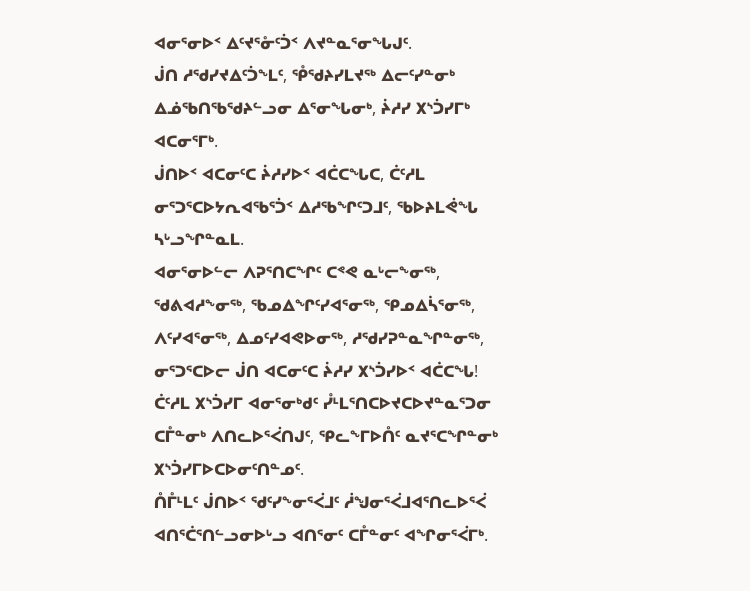ᐊᓂᕐᓂᐅᑉ ᐃᑦᔪᕐᓁᑦᑑᑉ ᐱᔪᓐᓇᕐᓂᖓᒍᑦ.
ᒎᑎ ᓱᖁᓯᔪᐃᑦᑑᖕᒪᑦ, ᕾᖁᔨᓯᒪᔪᖅ ᐃᓕᑦᓯᓐᓂᒃ ᐃᓅᖃᑎᖃᖁᔨᓪᓗᓂ ᐃᕐᓂᖓᓂᒃ, ᔩᓱᓯ ᙭ᔅᑑᓯᒥᒃ ᐊᑕᓂᕐᒥᒃ.
ᒎᑎᐅᑉ ᐊᑕᓂᑦᑕ ᔩᓱᓯᐅᑉ ᐊᑖᑕᖓᑕ, ᑖᑦᓱᒪ ᓂᕐᑐᕐᑕᐅᔭᕆᐊᖃᕐᑑᑉ ᐃᓱᖃᖏᑦᑐᒧᑦ, ᖃᐅᔨᒪᕚᖓ ᓴᒡᓗᖏᓐᓇᒪ.
ᐊᓂᕐᓂᐅᓪᓕ ᐱᕈᕐᑎᑕᖏᑦ ᑕᕝᕙ ᓇᒡᓕᖕᓂᖅ, ᖁᕕᐊᓱᖕᓂᖅ, ᖃᓄᐃᖏᑦᓯᐊᕐᓂᖅ, ᕿᓄᐃᓵᕐᓂᖅ, ᐱᑦᓯᐊᕐᓂᖅ, ᐃᓄᑦᓯᐊᕙᐅᓂᖅ, ᓱᖁᓯᕈᓐᓇᖏᓐᓂᖅ,
ᓂᕐᑐᕐᑕᐅᓕ ᒎᑎ ᐊᑕᓂᑦᑕ ᔩᓱᓯ ᙭ᔅᑑᓯᐅᑉ ᐊᑖᑕᖓ! ᑖᑦᓱᒪ ᙭ᔅᑑᓯᒥ ᐊᓂᕐᓂᒃᑯᑦ ᓮᒻᒪᕐᑎᑕᐅᔪᑕᐅᔪᓐᓇᕐᑐᓂ ᑕᒤᓐᓂᒃ ᐱᑎᓚᐅᕐᐹᑎᒍᑦ, ᕿᓚᖕᒥᐅᑍᑦ ᓇᔪᕐᑕᖏᓐᓂᒃ ᙭ᔅᑑᓯᒥᐅᑕᐅᓂᑦᑎᓐᓄᑦ.
ᑍᒤᒻᒪᑦ ᒎᑎᐅᑉ ᖁᑦᓯᖕᓂᕐᐹᒧᑦ ᓲᖑᓂᕐᐹᒧᐊᕐᑎᓚᐅᕐᐹ ᐊᑎᕐᑖᕐᑎᓪᓗᓂᐅᒡᓗ ᐊᑎᕐᓂᑦ ᑕᒤᓐᓂᑦ ᐊᖏᓂᕐᐹᒥᒃ.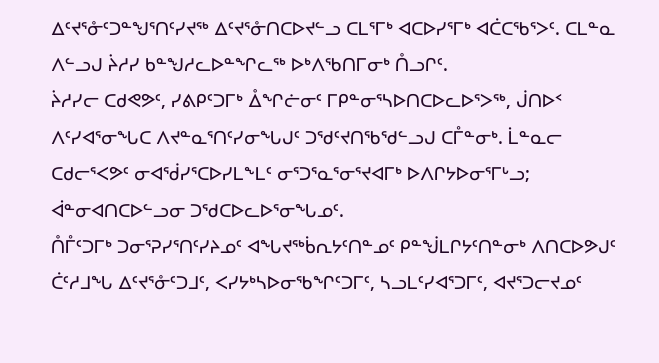ᐃᑦᔪᕐᓁᑦᑐᓐᖑᕐᑎᑦᓯᔪᖅ ᐃᑦᔪᕐᓁᑎᑕᐅᔪᓪᓗ ᑕᒪᕐᒥᒃ ᐊᑕᐅᓯᕐᒥᒃ ᐊᑖᑕᖃᕐᐳᑦ. ᑕᒪᓐᓇ ᐱᓪᓗᒍ ᔩᓱᓯ ᑲᓐᖑᓱᓚᐅᓐᖏᓚᖅ ᐅᒃᐱᖃᑎᒥᓂᒃ ᑍᓗᒋᑦ.
ᔩᓱᓯᓕ ᑕᑯᕙᕗᑦ, ᓯᕕᑭᑦᑐᒥᒃ ᐂᖏᓖᓂᑦ ᒥᑭᓐᓂᕐᓴᐅᑎᑕᐅᓚᐅᕐᐳᖅ, ᒎᑎᐅᑉ ᐱᑦᓯᐊᕐᓂᖓᑕ ᐱᔪᓐᓇᕐᑎᑦᓯᓂᖓᒍᑦ ᑐᖁᑦᔪᑎᖃᖁᓪᓗᒍ ᑕᒤᓐᓂᒃ. ᒫᓐᓇᓕ ᑕᑯᓕᕐᐸᕗᑦ ᓂᐊᖂᓯᕐᑕᐅᓯᒪᖕᒪᑦ ᓂᕐᑐᕐᓇᕐᓂᕐᔪᐊᒥᒃ ᐅᐱᒋᔭᐅᓂᕐᒥᒡᓗ; ᐋᓐᓂᐊᑎᑕᐅᓪᓗᓂ ᑐᖁᑕᐅᓚᐅᕐᓂᖓᓄᑦ.
ᑍᒤᑦᑐᒥᒃ ᑐᓂᕐᕈᓯᕐᑎᑦᓯᔨᓄᑦ ᐊᖓᔪᖅᑳᕆᔭᑦᑎᓐᓄᑦ ᑭᓐᖒᒪᒋᔭᑦᑎᓐᓂᒃ ᐱᑎᑕᐅᕗᒍᑦ ᑖᑦᓱᒧᖓ ᐃᑦᔪᕐᓁᑦᑐᒧᑦ, ᐸᓯᔭᒃᓴᐅᓂᖃᖏᑦᑐᒥᑦ, ᓴᓗᒪᑦᓯᐊᕐᑐᒥᑦ, ᐊᔪᕐᑐᓕᔪᓄᑦ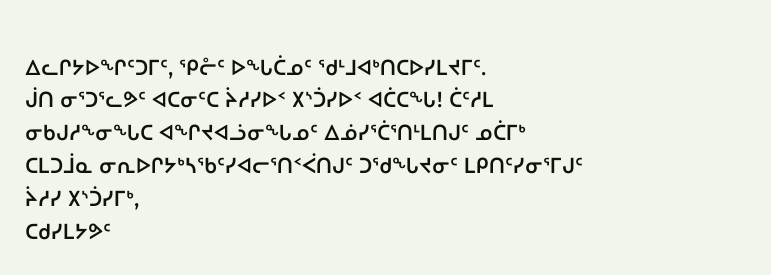ᐃᓚᒋᔭᐅᖏᑦᑐᒥᑦ, ᕿᓔᑦ ᐅᖓᑖᓄᑦ ᖁᒻᒧᐊᒃᑎᑕᐅᓯᒪᔪᒥᑦ.
ᒎᑎ ᓂᕐᑐᕐᓚᕗᑦ ᐊᑕᓂᑦᑕ ᔩᓱᓯᐅᑉ ᙭ᔅᑑᓯᐅᑉ ᐊᑖᑕᖓ! ᑖᑦᓱᒪ ᓂᑲᒍᓱᖕᓂᖓᑕ ᐊᖏᔪᐊᓘᓂᖓᓄᑦ ᐃᓅᓯᕐᑖᕐᑎᒻᒪᑎᒍᑦ ᓄᑖᒥᒃ ᑕᒪᑐᒨᓇ ᓂᕆᐅᒋᔭᒃᓴᖃᑦᓯᐊᓕᕐᑎᑉᐹᑎᒍᑦ ᑐᖁᖓᔪᓂᑦ ᒪᑭᑎᑦᓯᓂᕐᒥᒍᑦ ᔩᓱᓯ ᙭ᔅᑑᓯᒥᒃ,
ᑕᑯᓯᒪᔭᕗᑦ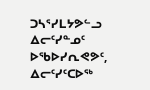ᑐᓴᕐᓯᒪᔭᕗᓪᓗ ᐃᓕᑦᓯᓐᓄᑦ ᐅᖃᐅᓯᕆᕙᕗᑦ, ᐃᓕᑦᓯᑦᑕᐅᖅ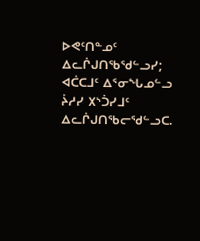ᐅᕙᑦᑎᓐᓄᑦ ᐃᓚᒌᒍᑎᖃᖁᓪᓗᓯ; ᐊᑖᑕᒧᑦ ᐃᕐᓂᖓᓄᓪᓗ ᔩᓱᓯ ᙭ᔅᑑᓯᒧᑦ ᐃᓚᒌᒍᑎᖃᓕᖁᓪᓗᑕ.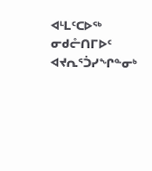ᐊᒻᒪᑦᑕᐅᖅ ᓂᑯᓔᑎᒥᐅᑦ ᐊᔪᕆᕐᑑᓯᖏᓐᓂᒃ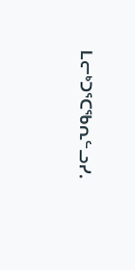ᒪᓕᒃᑐᕐᑕᖃᕆᓪᓗᓯ.